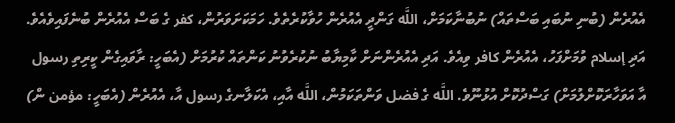އެއުރެން (ބުނި ނުބައި ބަސްތައް) ނުބުނާކަމަށް، اللَّه ގަންދީ އެއުރެން ހުވާކުރެތެވެ. ހަމަކަށަވަރުން، كفر ގެ ބަސް އެއުރެން ބުނެފައިވެއެވެ. އަދި إسلام ވުމަށްފަހު، އެއުރެން كافر ވިއެވެ. އަދި އެއުރެންނަށް ކާމިޔާބު ނުކުރެވުނު ކަންތައް ކުރުމަށް (އެބަހީ: ރާވައިގެން ކީރިތި رسول އާ އަވަހާރަކޮށްލުމަށް) ގަސްދުކޮށް އުޅުނޫވެ. اللَّه ގެ فضل ވަންތަކަމުން، اللَّه އާއި، އެކަލާނގެ رسول އާ، އެއުރެން (އެބަހީ: مؤمن ން)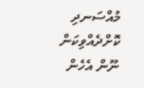މުއްސަނދި ކޮށްދެއްވިކަން ނޫން އެހެން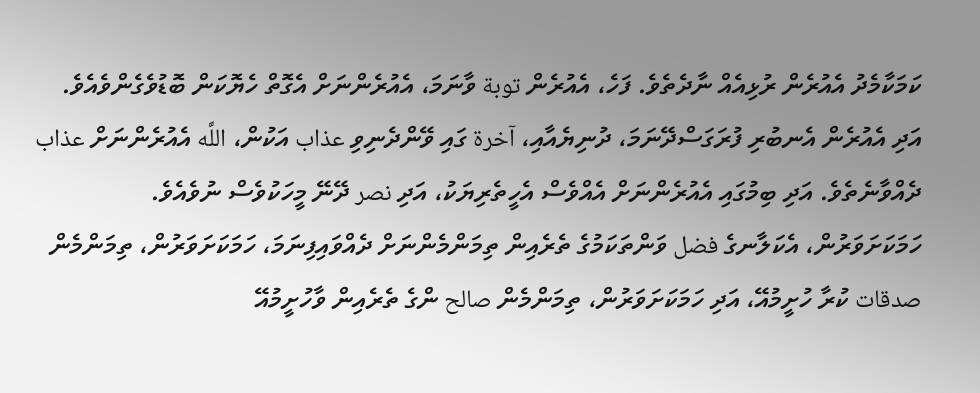ކަމަކާމެދު އެއުރެން ރުޅިއެއް ނާދެތެވެ. ފަހެ، އެއުރެން توبة ވާނަމަ، އެއުރެންނަށް އެގޮތް ހެޔޮކަން ބޮޑުވެގެންވެއެވެ. އަދި އެއުރެން އެނބުރި ފުރަގަސްދޭނަމަ، ދުނިޔެއާއި، آخرة ގައި ވޭންދެނިވި عذاب އަކުން، اللَّه އެއުރެންނަށް عذاب ދެއްވާނެތެވެ. އަދި ބިމުގައި އެއުރެންނަށް އެއްވެސް އެހީތެރިޔަކު، އަދި نصر ދޭނޭ މީހަކުވެސް ނުވެއެވެ.
ހަމަކަށަވަރުން، އެކަލާނގެ فضل ވަންތަކަމުގެ ތެރެއިން ތިމަންމެންނަށް ދެއްވައިފިނަމަ، ހަމަކަށަވަރުން، ތިމަންމެން صدقات ކުރާ ހުށީމުއޭ، އަދި ހަމަކަށަވަރުން، ތިމަންމެން صالح ންގެ ތެރެއިން ވާހުށީމުއޭ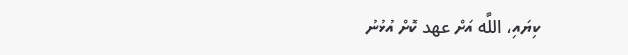ކިޔައި، اللَّه އަށް عهد ކޮށް އުޅުނު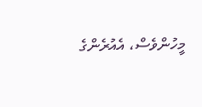މީހުންވެސް، އެއުރެންގެ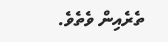ތެރެއިން ވެތެވެ.